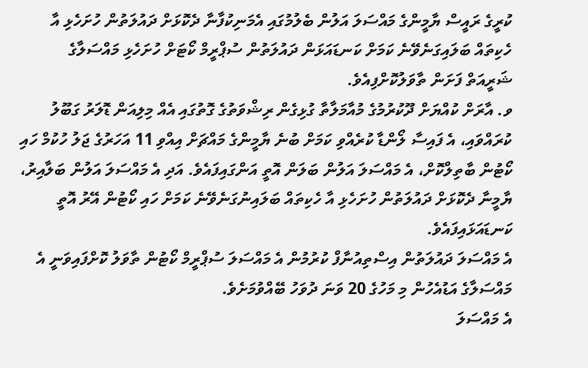ކުރީގެ ރައީސް ޔާމީންގެ މައްސަލަ އަލުން ބެލުމުގައި އެމަނިކުފާނާ ދެކޮޅަށް ދައުލަތުން ހުށަހެޅި އާ ހެކިތައް ބަލައިގަނެވޭނެ ކަމަށް ކަނޑައަޅަން ދައުލަތުން ސުޕްރީމް ކޯޓަށް ހުށަހެޅި މައްސަލާގެ ޝަރީއަތް ފަށަން ތާވަލުކޮށްފިއެވެ.
ވ. އާރަށް ކުއްޔަށް ދޫކުރުމުގެ މުއާމަލާތާ ގުޅިގެން ރިޝްވަތުގެ ގޮތުގައި އެއް މިލިއަން ޑޮލަރު ގަބޫލު ކުރައްވައި، އެ ފައިސާ ލޯންޑާ ކުރެއްވި ކަމަށް ބުނެ ޔާމީންގެ މައްޗަށް އިއްވި 11 އަހަރުގެ ޖަލު ހުކުމް ހައި ކޯޓުން ބާތިލްކޮށް، އެ މައްސަލަ އަލުން ބަލަން އޮތީ އަންގައިފައެވެ. އަދި އެ މައްސަލަ އަލުން ބަލާއިރު، ޔާމީނާ ދެކޮޅަށް ދައުލަތުން ހުށަހެޅި އާ ހެކިތައް ބަލައިނުގަނެވޭނެ ކަމަށް ހައި ކޯޓުން އޭރު އޮތީ ކަނޑައަޅައިފައެވެ.
އެ މައްސަލަ ދައުލަތުން އިސްތިއުނާފް ކުރުމުން އެ މައްސަލަ ސުޕްރީމް ކޯޓުން ތާވަލު ކޮށްފައިވަނީ އެ މައްސަލާގެ އަޑުއެހުން މި މަހުގެ 20 ވަނަ ދުވަހު ބޭއްވުމަށެވެ.
އެ މައްސަލަ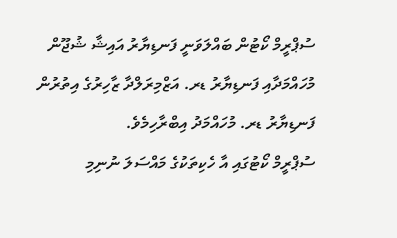ސުޕްރީމް ކޯޓުން ބައްލަވަނީ ފަނޑިޔާރު އައިޝާ ޝުޖޫން މުހައްމަދާއި ފަނޑިޔާރު ޑރ. އަޒްމިރަލްދާ ޒާހިރުގެ އިތުރުން ފަނޑިޔާރު ޑރ. މުހައްމަދު އިބްރާހިމެވެ.
ސުޕްރީމް ކޯޓުގައި އާ ހެކިތަކުގެ މައްސަލަ ނުނިމި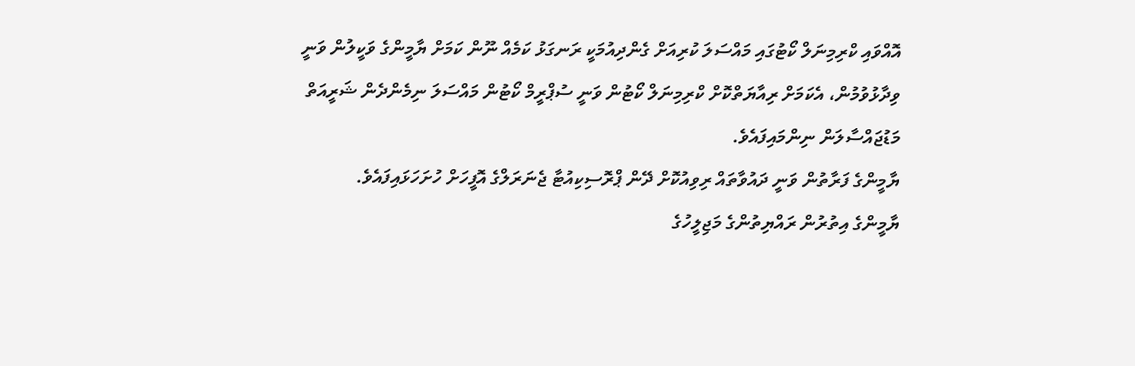އޮއްވައި ކްރިމިނަލް ކޯޓުގައި މައްސަލަ ކުރިއަށް ގެންދިއުމަކީ ރަނގަޅު ކަމެއް ނޫން ކަމަށް ޔާމީންގެ ވަކީލުން ވަނީ ވިދާޅުވުމުން، އެކަމަށް ރިއާޔަތްކޮށް ކްރިމިނަލް ކޯޓުން ވަނީ ސުޕްރީމް ކޯޓުން މައްސަލަ ނިމެންދެން ޝަރީއަތް މަޑުޖައްސާލަން ނިންމައިފައެވެ.
ޔާމީންގެ ފަރާތުން ވަނީ ދައުވާތައް ރިވިއުކޮށް ދޭން ޕްރޮސިކިއުޓާ ޖެނަރަލްގެ އޮފީހަށް ހުށަހަޅައިފައެވެ.
ޔާމީންގެ އިތުރުން ރައްޔިތުންގެ މަޖިލީހުގެ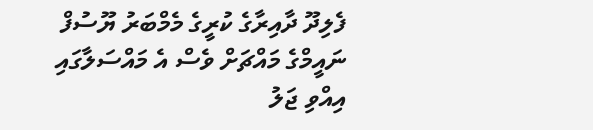ފެލިދޫ ދާއިރާގެ ކުރީގެ މެމްބަރު ޔޫސުފް ނައީމްގެ މައްޗަށް ވެސް އެ މައްސަލާގައި އިއްވި ޖަލު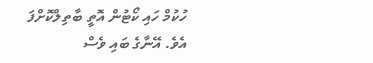ހުކުމް ހައި ކޯޓުން އޮތީ ބާތިލްކޮށްފަ އެވެ. އޭނާގެ ބައި ވެސް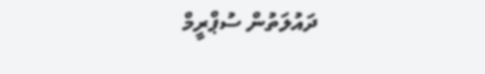ދައުލަތުން ސުޕްރީމް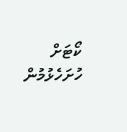ކޯޓަށް ހުށަހެޅުމުން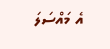އެ މައްސަލަ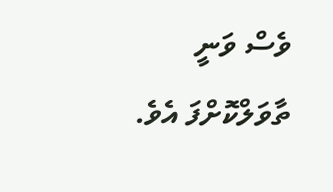ވެސް ވަނީ ތާވަލްކޮށްފަ އެވެ.